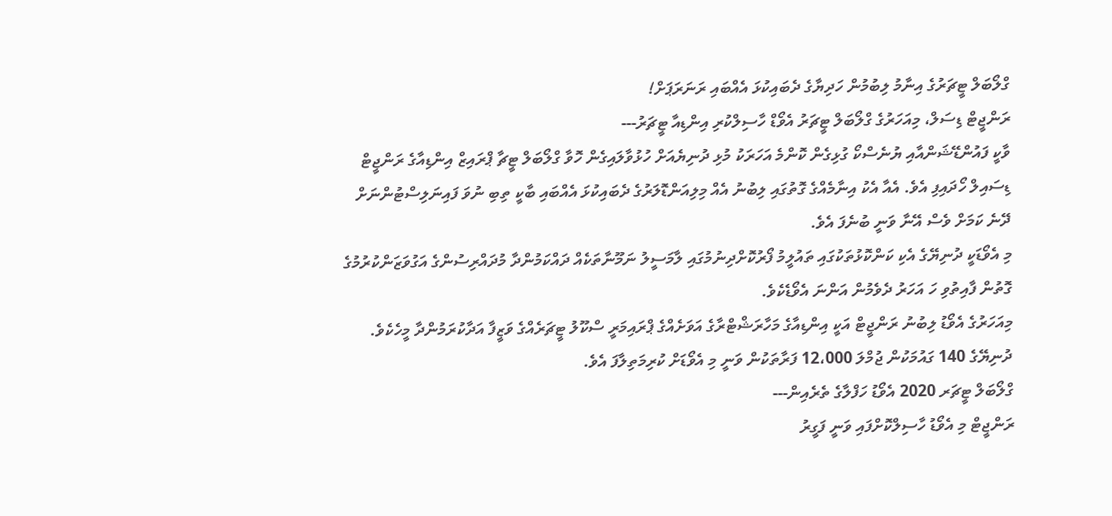ގްލޯބަލް ޓީޗަރުގެ އިނާމު ލިބުމުން ހަދިޔާގެ ދެބައިކުޅަ އެއްބައި ރަނަރަޕަށް!
ރަންޖީޓް ޑިސަލް، މިއަހަރުގެ ގްލޯބަލް ޓީޗަރު އެވޯޑް ހާސިލްކުރި އިންޑިއާ ޓީޗަރު---
ވާކީ ފައުންޑޭޝަންއާއި ޔުނެސްކޯ ގުޅިގެން ކޮންމެ އަހަރަކު މުޅި ދުނިޔެއަށް ހުޅުވާލައިގެން ހޮވާ ގްލޯބަލް ޓީޗާ ޕްރައިޒް އިންޑިއާގެ ރަންޖީޓް ޑިސައިލް ހޯދައިފި އެވެ. އެއާ އެކު އިނާމެއްގެ ގޮތުގައި ލިބުނު އެއް މިލިއަންޑޮލަރުގެ ދެބައިކުޅަ އެއްބައި ބާކީ ތިބި ނުވަ ފައިނަލިސްޓުންނަށް ދޭނެ ކަމަށް ވެސް އޭނާ ވަނީ ބުނެފަ އެވެ.
މި އެވޯޑަކީ ދުނިޔޭގެ އެކި ކަންކޮޅުތަކުގައި ތައުލީމު ފޯރުކޮށްދިނުމުގައި ލާމަސީލު ނަމޫނާތަކެއް ދައްކަމުންދާ މުދައްރިސުންގެ އަގުވަޒަންކުރުމުގެ ގޮތުން ފާއިތުވި ހަ އަހަރު ދެވެމުން އަންނަ އެވޯޑެކެވެ.
މިއަހަރުގެ އެވޯޑު ލިބުނު ރަންޖީޓް އަކީ އިންޑިއާގެ މަހާރަޝްޓްރާގެ އަވަށެއްގެ ޕްރައިމަރީ ސްކޫލު ޓީޗަރެއްގެ ވަޒީފާ އަދާކުރަމުންދާ މީހެކެވެ. ދުނިޔޭގެ 140 ގައުމަކުން ޖުމްލަ 12،000 ފަރާތަކުން ވަނީ މި އެވޯޑަށް ކުރިމަތިލާފަ އެވެ.
ގްލޯބަލް ޓީޗަރ 2020 އެވޯޑު ހަފްލާގެ ތެރެއިން---
ރަންޖީޓް މި އެވޯޑު ހާސިލްކޮށްފައި ވަނީ ފަގީރު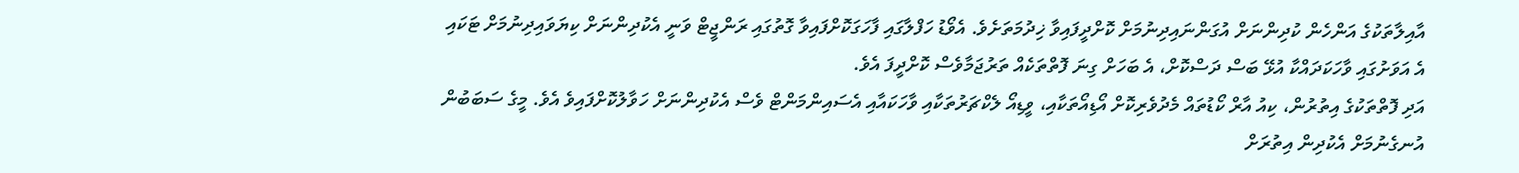އާއިލާތަކުގެ އަންހެން ކުދިންނަށް އުގަންނައިދިނުމަށް ކޮށްދީފައިވާ ޚިދުމަތަށެވެ. އެވޯޑު ހަފްލާގައި ފާހަގަކޮށްފައިވާ ގޮތުގައި ރަންޖީޓް ވަނީ އެކުދިންނަށް ކިޔަވައިދިނުމަށް ޓަކައި އެ އަވަށުގައި ވާހަކަދައްކާ އުޅޭ ބަސް ދަސްކޮށް، އެ ބަހަށް ގިނަ ފޮތްތަކެއް ތަރުޖަމާވެސް ކޮށްދީފަ އެވެ.
އަދި ފޮތްތަކުގެ އިތުރުން، ކިއު އާރް ކޯޑުތައް މެދުވެރިކޮށް އޯޑިއޯތަކާއި، ވީޑިއޯ ލެކްޗަރުތަކާއި ވާހަކައާއި އެސައިންމަންޓް ވެސް އެކުދިންނަށް ހަވާލުކޮށްފައިވެ އެވެ. މީގެ ސަބަބުން އުނގެނުމަށް އެކުދިން އިތުރަށް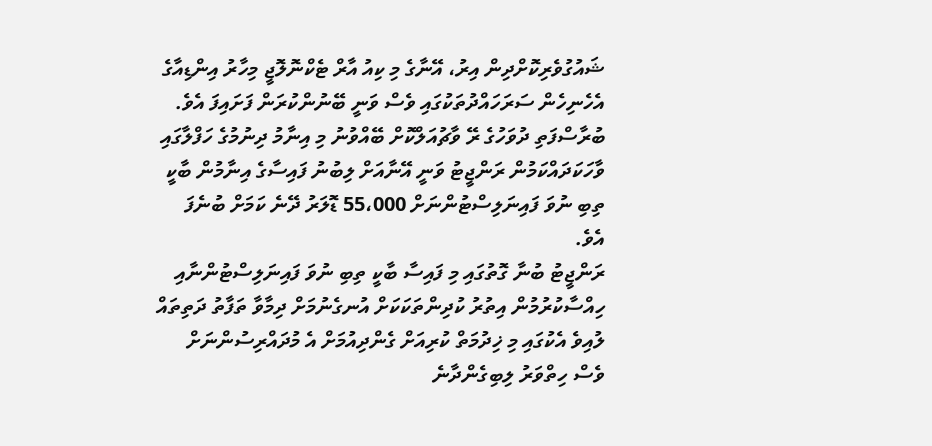ޝައުގުވެރިކޮށްދިން އިރު، އޭނާގެ މި ކިއު އާރް ޓެކްނޮލޮޖީ މިހާރު އިންޑިއާގެ އެހެނިހެން ސަރަހައްދުތަކުގައި ވެސް ވަނީ ބޭނުންކުރަން ފަށައިފަ އެވެ.
ބުރާސްފަތި ދުވަހުގެ ރޭ ވާޗުއަލްކޮށް ބޭއްވުނު މި އިނާމު ދިނުމުގެ ހަފްލާގައި ވާހަކަދައްކަމުން ރަންޖީޓު ވަނީ އޭނާއަށް ލިބުނު ފައިސާގެ އިނާމުން ބާކީ ތިބި ނުވަ ފައިނަލިސްޓުންނަށް 55،000 ޑޮލަރު ދޭނެ ކަމަށް ބުނެފަ އެވެ.
ރަންޖީޓު ބުނާ ގޮތުގައި މި ފައިސާ ބާކީ ތިބި ނުވަ ފައިނަލިސްޓުންނާއި ހިއްސާކުރުމުން އިތުރު ކުދިންތަކަކަށް އުނގެނުމަށް ދިމާވާ ތަފާތު ދަތިތައް ލުއިވެ އެކުގައި މި ޚިދުމަތް ކުރިއަށް ގެންދިއުމަށް އެ މުދައްރިސުންނަށް ވެސް ހިތްވަރު ލިބިގެންދާނެ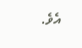އެވެ.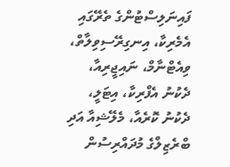ފައިނަލިސްޓުންގެ ތެރޭގައި އެމެރިކާ، އިނގިރޭސިވިލާތް، ވިއެޓްނާމް، ނައިޖީރިއާ، ދެކުނު އެފްރިކާ، އިޓަލީ، ދެކުނު ކޮރެއާ، މެލޭޝިއާ އަދި ބްރެޒިލްގެ މުދައްރިސުން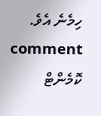ހިމެނެ އެވެ.
comment ކޮމެންޓް